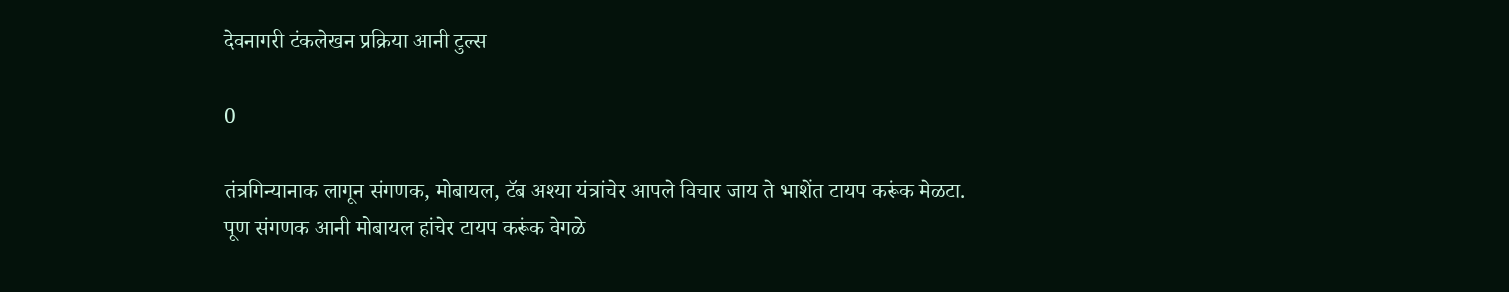देवनागरी टंकलेखन प्रक्रिया आनी टुल्स

0

तंत्रगिन्यानाक लागून संगणक, मोबायल, टॅब अश्या यंत्रांचेर आपले विचार जाय ते भाशेंत टायप करूंक मेळटा. पूण संगणक आनी मोबायल हांचेर टायप करूंक वेगळे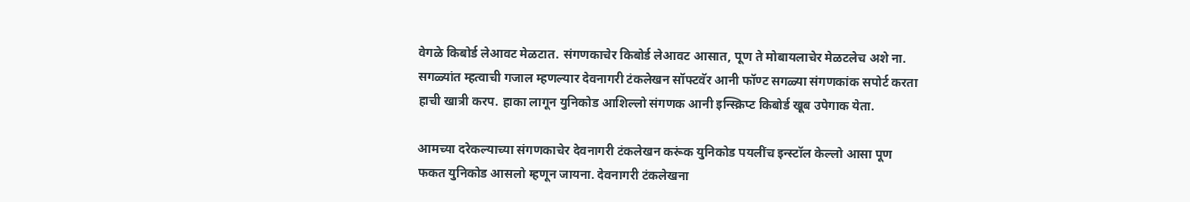वेगळे किबोर्ड लेआवट मेळटात. संगणकाचेर किबोर्ड लेआवट आसात, पूण ते मोबायलाचेर मेळटलेच अशे ना. सगळ्यांत म्हत्वाची गजाल म्हणल्यार देवनागरी टंकलेखन सॉफ्टवॅर आनी फॉण्ट सगळ्या संगणकांक सपोर्ट करता हाची खात्री करप. हाका लागून युनिकोड आशिल्लो संगणक आनी इन्स्क्रिप्ट किबोर्ड खूब उपेगाक येता.

आमच्या दरेकल्याच्या संगणकाचेर देवनागरी टंकलेखन करूंक युनिकोड पयलींच इन्स्टॉल केल्लो आसा पूण फकत युनिकोड आसलो म्हणून जायना. देवनागरी टंकलेखना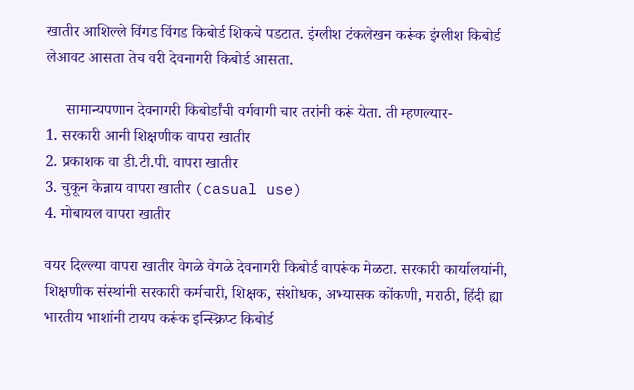खातीर आशिल्ले विंगड विंगड किबोर्ड शिकचे पडटात. इंग्लीश टंकलेखन करूंक इंग्लीश किबोर्ड लेआवट आसता तेच वरी देवनागरी किबोर्ड आसता.

     सामान्यपणान देवनागरी किबोर्डांची वर्गवागी चार तरांनी करूं येता. ती म्हणल्यार-
1. सरकारी आनी शिक्षणीक वापरा खातीर
2. प्रकाशक वा डी.टी.पी. वापरा खातीर
3. चुकून केन्नाय वापरा खातीर (casual use)
4. मोबायल वापरा खातीर

वयर दिल्ल्या वापरा खातीर वेगळे वेगळे देवनागरी किबोर्ड वापरूंक मेळटा. सरकारी कार्यालयांनी, शिक्षणीक संस्थांनी सरकारी कर्मचारी, शिक्षक, संशोधक, अभ्यासक कोंकणी, मराठी, हिंदी ह्या भारतीय भाशांनी टायप करूंक इन्स्क्रिप्ट किबोर्ड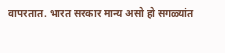वापरतात. भारत सरकार मान्य असो हो सगळ्यांत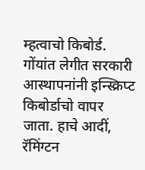म्हत्वाचो किबोर्ड. गोंयांत लेगीत सरकारी आस्थापनांनी इन्स्क्रिप्ट किबोर्डाचो वापर जाता. हाचे आदीं, रॅमिंग्टन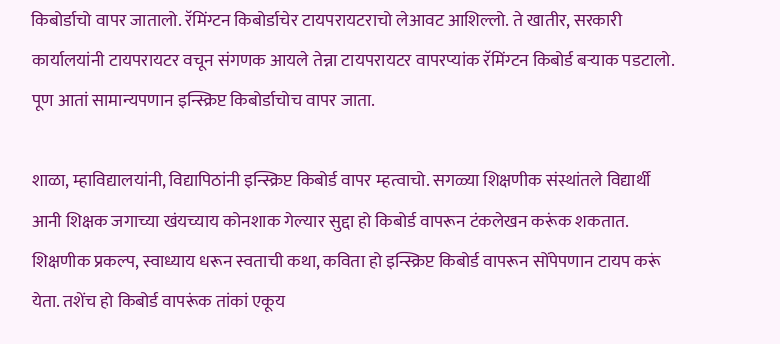किबोर्डाचो वापर जातालो. रॅमिंग्टन किबोर्डाचेर टायपरायटराचो लेआवट आशिल्लो. ते खातीर, सरकारी कार्यालयांनी टायपरायटर वचून संगणक आयले तेन्ना टायपरायटर वापरप्यांक रॅमिंग्टन किबोर्ड बर्‍याक पडटालो. पूण आतां सामान्यपणान इन्स्क्रिप्ट किबोर्डाचोच वापर जाता.

शाळा, म्हाविद्यालयांनी, विद्यापिठांनी इन्स्क्रिप्ट किबोर्ड वापर म्हत्वाचो. सगळ्या शिक्षणीक संस्थांतले विद्यार्थी आनी शिक्षक जगाच्या खंयच्याय कोनशाक गेल्यार सुद्दा हो किबोर्ड वापरून टंकलेखन करूंक शकतात. शिक्षणीक प्रकल्प, स्वाध्याय धरून स्वताची कथा, कविता हो इन्स्क्रिप्ट किबोर्ड वापरून सोंपेपणान टायप करूं येता. तशेंच हो किबोर्ड वापरूंक तांकां एकूय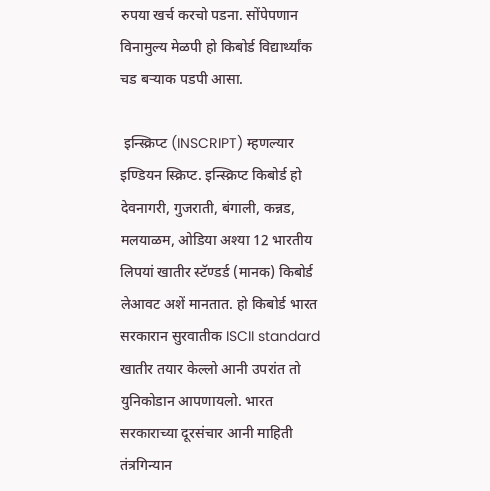रुपया खर्च करचो पडना. सोंपेपणान विनामुल्य मेळपी हो किबोर्ड विद्यार्थ्यांक चड बर्‍याक पडपी आसा.

 इन्स्क्रिप्ट (INSCRIPT) म्हणल्यार इण्डियन स्क्रिप्ट. इन्स्क्रिप्ट किबोर्ड हो देवनागरी, गुजराती, बंगाली, कन्नड, मलयाळम, ओडिया अश्या 12 भारतीय लिपयां खातीर स्टॅण्डर्ड (मानक) किबोर्ड लेआवट अशें मानतात. हो किबोर्ड भारत सरकारान सुरवातीक ISCII standard खातीर तयार केल्लो आनी उपरांत तो युनिकोडान आपणायलो. भारत सरकाराच्या दूरसंचार आनी माहिती तंत्रगिन्यान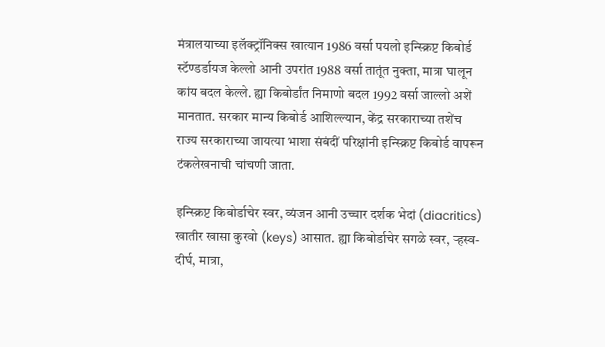मंत्रालयाच्या इलॅक्ट्रॉनिक्स खात्यान 1986 वर्सा पयलो इन्स्क्रिप्ट किबोर्ड स्टॅण्डर्डायज केल्लो आनी उपरांत 1988 वर्सा तातूंत नुक्ता, मात्रा घालून कांय बदल केल्ले. ह्या किबोर्डांत निमाणो बदल 1992 वर्सा जाल्लो अशें मानतात. सरकार मान्य किबोर्ड आशिल्ल्यान, केंद्र सरकाराच्या तशेंच राज्य सरकाराच्या जायत्या भाशा संबंदीं परिक्षांनी इन्स्क्रिप्ट किबोर्ड वापरून टंकलेखनाची चांचणी जाता.

इन्स्क्रिप्ट किबोर्डाचेर स्वर, व्यंजन आनी उच्चार दर्शक भेदां (diacritics) खातीर खासा कुरवो (keys) आसात. ह्या किबोर्डाचेर सगळे स्वर, र्‍हस्व-दीर्घ, मात्रा,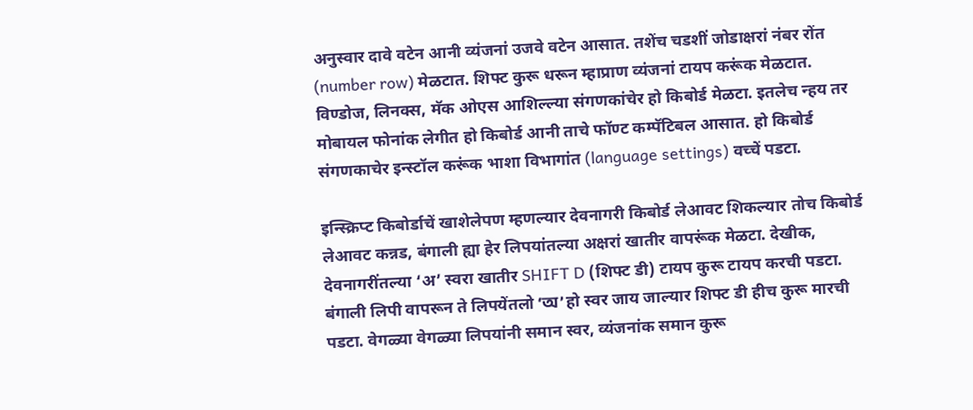अनुस्वार दावे वटेन आनी व्यंजनां उजवे वटेन आसात. तशेंच चडशीं जोडाक्षरां नंबर रोंत (number row) मेळटात. शिफ्ट कुरू धरून म्हाप्राण व्यंजनां टायप करूंक मेळटात. विण्डोज, लिनक्स, मॅक ओएस आशिल्ल्या संगणकांचेर हो किबोर्ड मेळटा. इतलेच न्हय तर मोबायल फोनांक लेगीत हो किबोर्ड आनी ताचे फॉण्ट कम्पॅटिबल आसात. हो किबोर्ड संगणकाचेर इन्स्टॉल करूंक भाशा विभागांत (language settings) वच्चें पडटा.

इन्स्क्रिप्ट किबोर्डाचें खाशेलेपण म्हणल्यार देवनागरी किबोर्ड लेआवट शिकल्यार तोच किबोर्ड लेआवट कन्नड, बंगाली ह्या हेर लिपयांतल्या अक्षरां खातीर वापरूंक मेळटा. देखीक, देवनागरींतल्या ‘अ’ स्वरा खातीर SHIFT D (शिफ्ट डी) टायप कुरू टायप करची पडटा. बंगाली लिपी वापरून ते लिपयेंतलो ‘অ’ हो स्वर जाय जाल्यार शिफ्ट डी हीच कुरू मारची पडटा. वेगळ्या वेगळ्या लिपयांनी समान स्वर, व्यंजनांक समान कुरू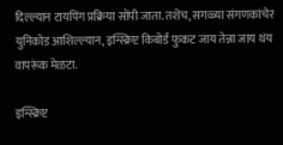दिल्ल्यान टायपिंग प्रक्रिया सोंपी जाता. तशेंच, सगळ्या संगणकांचेर युनिकोड आशिल्ल्यान, इन्स्क्रिप्ट किबोर्ड फुकट जाय तेन्ना जाय थंय वापरूंक मेळटा.

इन्स्क्रिप्ट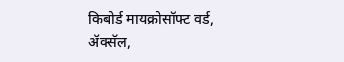किबोर्ड मायक्रोसॉफ्ट वर्ड, ॲक्सॅल,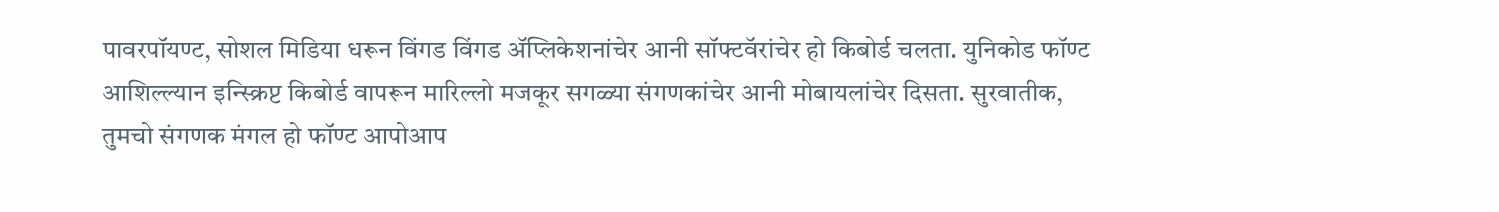पावरपॉयण्ट, सोशल मिडिया धरून विंगड विंगड ॲप्लिकेशनांचेर आनी सॉफ्टवॅरांचेर हो किबोर्ड चलता. युनिकोड फॉण्ट आशिल्ल्यान इन्स्क्रिप्ट किबोर्ड वापरून मारिल्लो मजकूर सगळ्या संगणकांचेर आनी मोबायलांचेर दिसता. सुरवातीक, तुमचो संगणक मंगल हो फॉण्ट आपोआप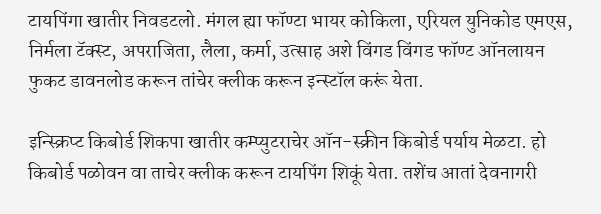टायपिंगा खातीर निवडटलो. मंगल ह्या फॉण्टा भायर कोकिला, एरियल युनिकोड एमएस, निर्मला टॅक्स्ट, अपराजिता, लैला, कर्मा, उत्साह अशे विंगड विंगड फॉण्ट ऑनलायन फुकट डावनलोड करून तांचेर क्लीक करून इन्स्टॉल करूं येता.

इन्स्क्रिप्ट किबोर्ड शिकपा खातीर कम्प्युटराचेर ऑन-स्क्रीन किबोर्ड पर्याय मेळटा. हो किबोर्ड पळोवन वा ताचेर क्लीक करून टायपिंग शिकूं येता. तशेंच आतां देवनागरी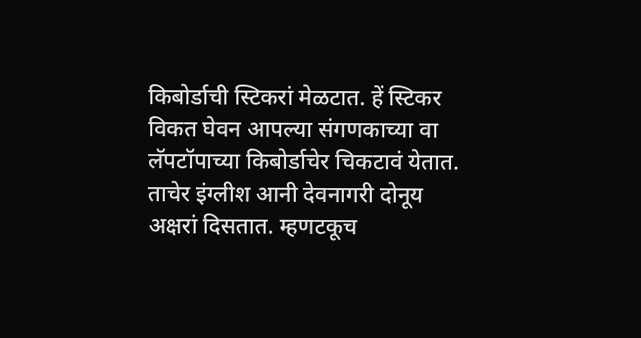किबोर्डाची स्टिकरां मेळटात. हें स्टिकर विकत घेवन आपल्या संगणकाच्या वा लॅपटॉपाच्या किबोर्डाचेर चिकटावं येतात. ताचेर इंग्लीश आनी देवनागरी दोनूय अक्षरां दिसतात. म्हणटकूच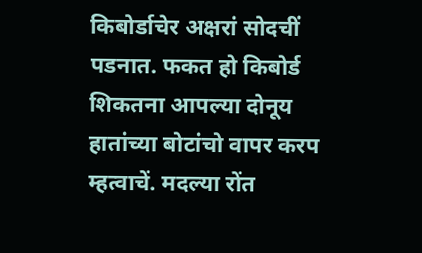किबोर्डाचेर अक्षरां सोदचीं पडनात. फकत हो किबोर्ड शिकतना आपल्या दोनूय हातांच्या बोटांचो वापर करप म्हत्वाचें. मदल्या रोंत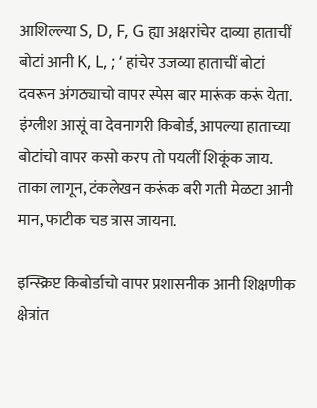आशिल्ल्या S, D, F, G ह्या अक्षरांचेर दाव्या हाताचीं बोटां आनी K, L, ; ‘ हांचेर उजव्या हाताचीं बोटां दवरून अंगठ्याचो वापर स्पेस बार मारूंक करूं येता. इंग्लीश आसूं वा देवनागरी किबोर्ड, आपल्या हाताच्या बोटांचो वापर कसो करप तो पयलीं शिकूंक जाय. ताका लागून, टंकलेखन करूंक बरी गती मेळटा आनी मान, फाटीक चड त्रास जायना.

इन्स्क्रिप्ट किबोर्डाचो वापर प्रशासनीक आनी शिक्षणीक क्षेत्रांत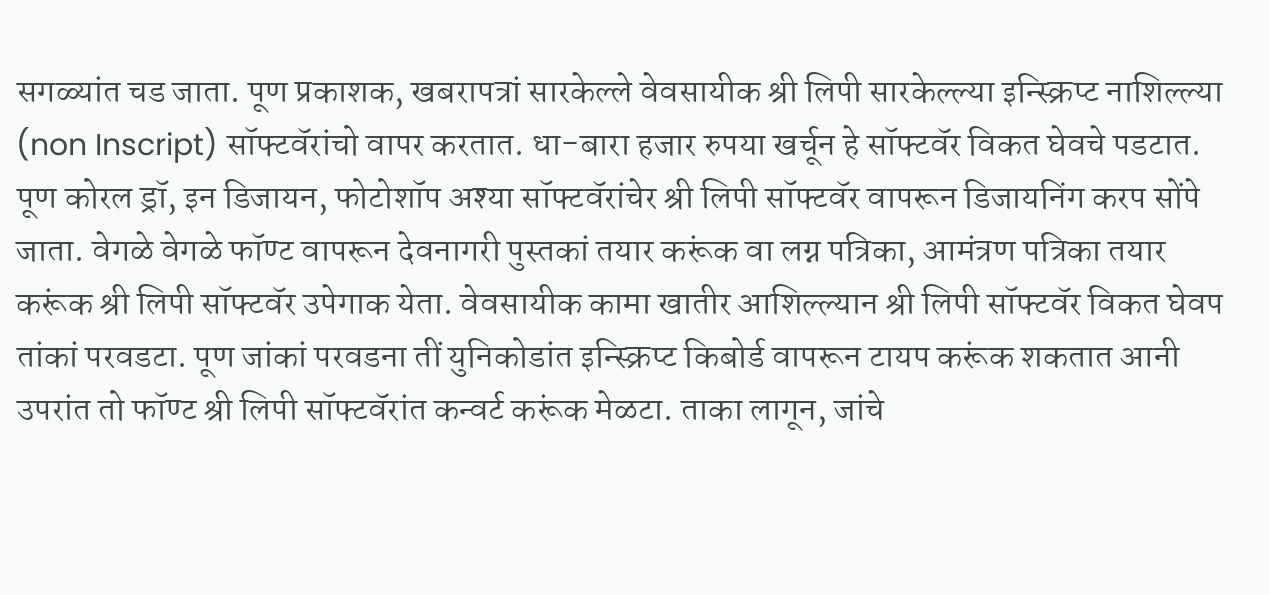सगळ्यांत चड जाता. पूण प्रकाशक, खबरापत्रां सारकेल्ले वेवसायीक श्री लिपी सारकेल्ल्या इन्स्क्रिप्ट नाशिल्ल्या (non Inscript) सॉफ्टवॅरांचो वापर करतात. धा-बारा हजार रुपया खर्चून हे सॉफ्टवॅर विकत घेवचे पडटात. पूण कोरल ड्रॉ, इन डिजायन, फोटोशॉप अश्या सॉफ्टवॅरांचेर श्री लिपी सॉफ्टवॅर वापरून डिजायनिंग करप सोंपे जाता. वेगळे वेगळे फॉण्ट वापरून देवनागरी पुस्तकां तयार करूंक वा लग्न पत्रिका, आमंत्रण पत्रिका तयार करूंक श्री लिपी सॉफ्टवॅर उपेगाक येता. वेवसायीक कामा खातीर आशिल्ल्यान श्री लिपी सॉफ्टवॅर विकत घेवप तांकां परवडटा. पूण जांकां परवडना तीं युनिकोडांत इन्स्क्रिप्ट किबोर्ड वापरून टायप करूंक शकतात आनी उपरांत तो फॉण्ट श्री लिपी सॉफ्टवॅरांत कन्वर्ट करूंक मेळटा. ताका लागून, जांचे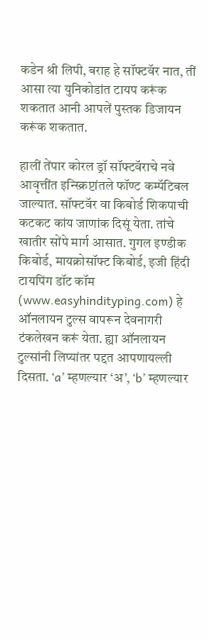कडेन श्री लिपी, बराह हे सॉफ्टवॅर नात, तीं आसा त्या युनिकोडांत टायप करूंक शकतात आनी आपलें पुस्तक डिजायन करूंक शकतात.

हालीं तेंपार कोरल ड्रॉ सॉफ्टवॅराचे नवे आवृत्तींत इन्स्क्रिप्टांतले फॉण्ट कम्पॅटिबल जाल्यात. सॉफ्टवॅर वा किबोर्ड शिकपाची कटकट कांय जाणांक दिसूं येता. तांचे खातीर सोंपे मार्ग आसात. गुगल इण्डीक किबोर्ड, मायक्रोसॉफ्ट किबोर्ड, इजी हिंदी टायपिंग डॉट कॉम (www.easyhindityping.com) हे ऑनलायन टुल्स वापरून देवनागरी टंकलेखन करूं येता. ह्या ऑनलायन टुल्सांनी लिप्यांतर पद्दत आपणायल्ली दिसता. ‘a’ म्हणल्यार ‘अ’, ‘b’ म्हणल्यार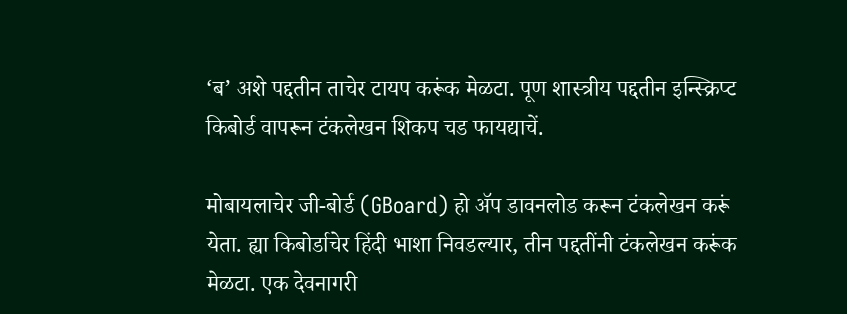‘ब’ अशे पद्दतीन ताचेर टायप करूंक मेळटा. पूण शास्त्रीय पद्दतीन इन्स्क्रिप्ट किबोर्ड वापरून टंकलेखन शिकप चड फायद्याचें.

मोबायलाचेर जी-बोर्ड (GBoard) हो ॲप डावनलोड करून टंकलेखन करूं येता. ह्या किबोर्डाचेर हिंदी भाशा निवडल्यार, तीन पद्दतींनी टंकलेखन करूंक मेळटा. एक देवनागरी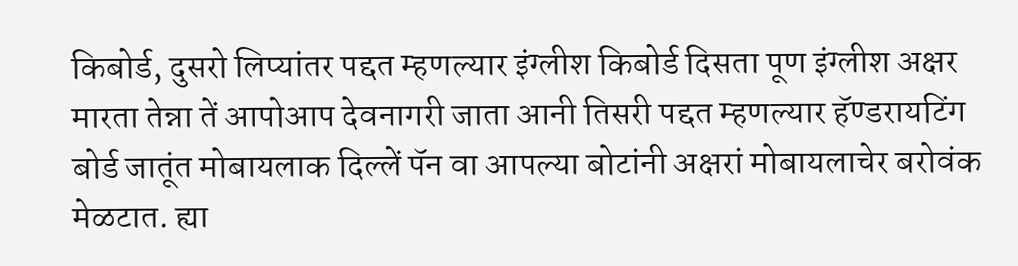किबोर्ड, दुसरो लिप्यांतर पद्दत म्हणल्यार इंग्लीश किबोर्ड दिसता पूण इंग्लीश अक्षर मारता तेन्ना तें आपोआप देवनागरी जाता आनी तिसरी पद्दत म्हणल्यार हॅण्डरायटिंग बोर्ड जातूंत मोबायलाक दिल्लें पॅन वा आपल्या बोटांनी अक्षरां मोबायलाचेर बरोवंक मेळटात. ह्या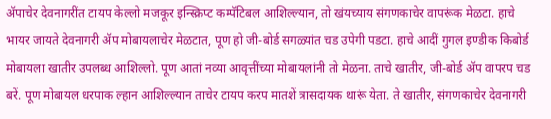ॲपाचेर देवनागरींत टायप केल्लो मजकूर इन्स्क्रिप्ट कम्पॅटिबल आशिल्ल्यान, तो खंयच्याय संगणकाचेर वापरूंक मेळटा. हाचे भायर जायते देवनागरी ॲप मोबायलाचेर मेळटात, पूण हो जी-बोर्ड सगळ्यांत चड उपेगी पडटा. हाचे आदीं गुगल इण्डीक किबोर्ड मोबायला खातीर उपलब्ध आशिल्लो. पूण आतां नव्या आवृत्तींच्या मोबायलांनी तो मेळना. ताचे खातीर, जी-बोर्ड ॲप वापरप चड बरें. पूण मोबायल धरपाक ल्हान आशिल्ल्यान ताचेर टायप करप मातशें त्रासदायक थारूं येता. ते खातीर, संगणकाचेर देवनागरी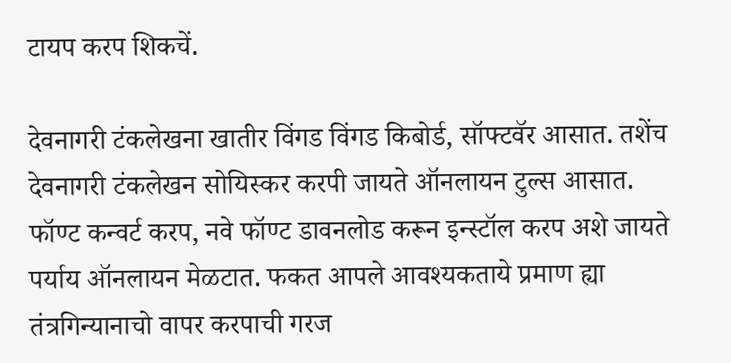टायप करप शिकचें.

देवनागरी टंकलेखना खातीर विंगड विंगड किबोर्ड, सॉफ्टवॅर आसात. तशेंच देवनागरी टंकलेखन सोयिस्कर करपी जायते ऑनलायन टुल्स आसात. फॉण्ट कन्वर्ट करप, नवे फॉण्ट डावनलोड करून इन्स्टॉल करप अशे जायते पर्याय ऑनलायन मेळटात. फकत आपले आवश्यकताये प्रमाण ह्या तंत्रगिन्यानाचो वापर करपाची गरज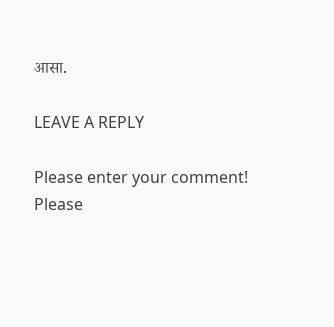आसा.

LEAVE A REPLY

Please enter your comment!
Please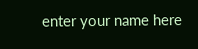enter your name here